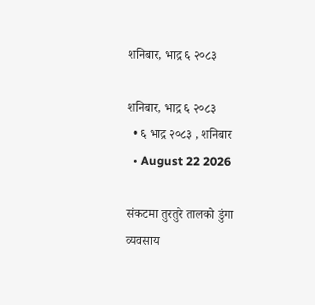शनिबार, भाद्र ६ २०८३

शनिबार, भाद्र ६ २०८३
  • ६ भाद्र २०८३ , शनिबार
  • August 22 2026

संकटमा तुरतुरे तालको डुंगा व्यवसाय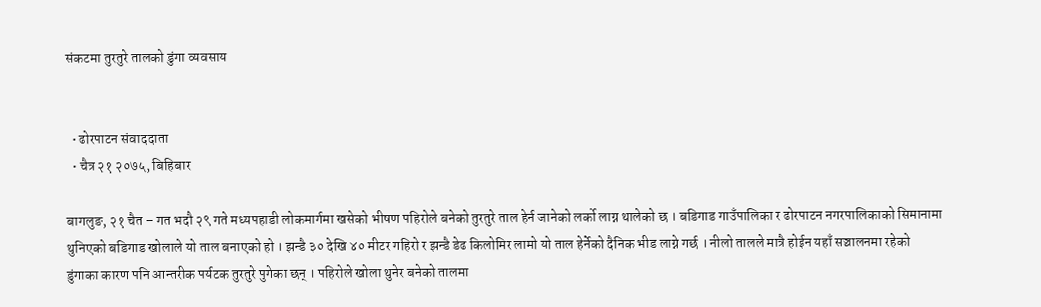संकटमा तुरतुरे तालको डुंगा व्यवसाय


  • ढोरपाटन संवाददाता
  • चैत्र २१ २०७५, बिहिबार

बागलुङ, २१ चैत – गत भदौ २९ गते मध्यपहाडी लोकमार्गमा खसेको भीषण पहिरोले बनेको तुरतुरे ताल हेर्न जानेको लर्को लाग्न थालेको छ । बडिगाड गाउँपालिका र ढोरपाटन नगरपालिकाको सिमानामा थुनिएको बडिगाड खोलाले यो ताल बनाएको हो । झन्डै ३० देखि ४० मीटर गहिरो र झन्डै डेढ किलोमिर लामो यो ताल हेर्नेको दैनिक भीड लाग्ने गर्छ । नीलो तालले मात्रै होईन यहाँ सञ्चालनमा रहेको डुंगाका कारण पनि आन्तरीक पर्यटक तुरतुरे पुगेका छन् । पहिरोले खोला थुनेर बनेको तालमा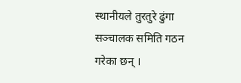स्थानीयले तुरतुरे ढुंगा सञ्चालक समिति गठन गरेका छन् ।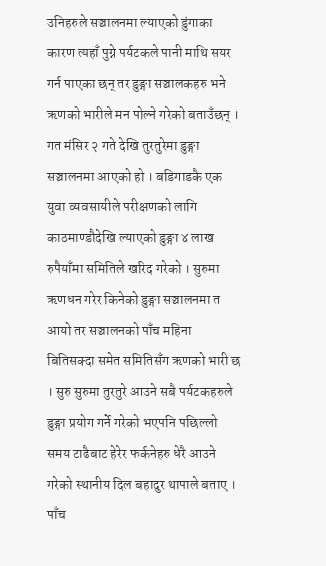उनिहरुले सञ्चालनमा ल्याएको डुंगाका कारण त्यहाँ पुग्ने पर्यटकले पानी माथि सयर गर्न पाएका छन् तर डुङ्गा सञ्चालकहरु भने ऋणको भारीले मन पोल्ने गरेको बताउँछन् ।
गत मंसिर २ गते देखि तुरतुरेमा डुङ्गा सञ्चालनमा आएको हो । बडिगाडकै एक युवा व्यवसायीले परीक्षणको लागि काठमाण्डौदेखि ल्याएको डुङ्गा ४ लाख रुपैयाँमा समितिले खरिद गरेको । सुरुमा ऋणधन गरेर किनेको डुङ्गा सञ्चालनमा त आयो तर सञ्चालनको पाँच महिना बितिसक्दा समेत समितिसँग ऋणको भारी छ । सुरु सुरुमा तुरतुरे आउने सबै पर्यटकहरुले डुङ्गा प्रयोग गर्ने गरेको भएपनि पछिल्लो समय टाढैबाट हेरेर फर्कनेहरु धेरै आउने गरेको स्थानीय दिल बहादुर थापाले बताए । पाँच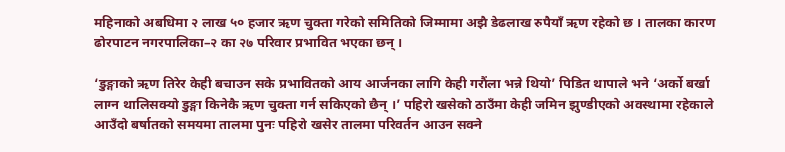महिनाको अबधिमा २ लाख ५० हजार ऋण चुक्ता गरेको समितिको जिम्मामा अझै डेढलाख रुपैयाँ ऋण रहेको छ । तालका कारण ढोरपाटन नगरपालिका–२ का २७ परिवार प्रभावित भएका छन् ।

‘डुङ्गाको ऋण तिरेर केही बचाउन सके प्रभावितको आय आर्जनका लागि केही गरौंला भन्ने थियो’ पिडित थापाले भने ‘अर्को बर्खा लाग्न थालिसक्यो डुङ्गा किनेकै ऋण चुक्ता गर्न सकिएको छैन् ।’ पहिरो खसेको ठाउँमा केही जमिन झुण्डीएको अवस्थामा रहेकाले आउँदो बर्षातको समयमा तालमा पुनः पहिरो खसेर तालमा परिवर्तन आउन सक्ने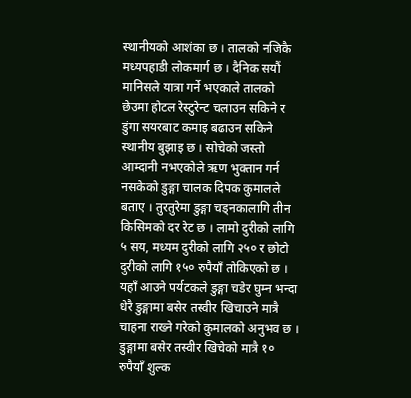स्थानीयको आशंका छ । तालको नजिकै मध्यपहाडी लोकमार्ग छ । दैनिक सयौं मानिसले यात्रा गर्ने भएकाले तालको छेउमा होटल रेस्टुरेन्ट चलाउन सकिने र डुंगा सयरबाट कमाइ बढाउन सकिने स्थानीय बुझाइ छ । सोचेको जस्तो आम्दानी नभएकोले ऋण भुक्तान गर्न नसकेको डुङ्गा चालक दिपक कुमालले बताए । तुरतुरेमा डुङ्गा चड्नकालागि तीन किसिमको दर रेट छ । लामो दुरीको लागि ५ सय, मध्यम दुरीको लागि २५० र छोटो दुरीको लागि १५० रुपैयाँ तोकिएको छ । यहाँ आउने पर्यटकले डुङ्गा चडेर घुम्न भन्दा धेरै डुङ्गामा बसेर तस्वीर खिचाउने मात्रै चाहना राख्ने गरेको कुमालको अनुभव छ । डुङ्गामा बसेर तस्वीर खिचेको मात्रै १० रुपैयाँ शुल्क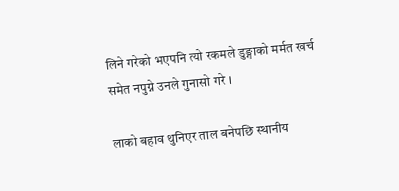लिने गरेको भएपनि त्यो रकमले डुङ्गाको मर्मत खर्च समेत नपुग्ने उनले गुनासो गरे ।

लाको बहाव थुनिएर ताल बनेपछि स्थानीय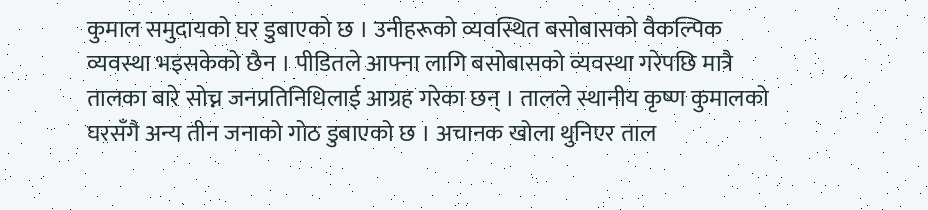कुमाल समुदायको घर डुबाएको छ । उनीहरूको व्यवस्थित बसोबासको वैकल्पिक व्यवस्था भइसकेको छैन । पीडितले आफ्ना लागि बसोबासको व्यवस्था गरेपछि मात्रै तालका बारे सोच्न जनप्रतिनिधिलाई आग्रह गरेका छन् । तालले स्थानीय कृष्ण कुमालको घरसँगै अन्य तीन जनाको गोठ डुबाएको छ । अचानक खोला थुनिएर ताल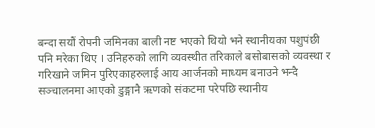बन्दा सयौं रोपनी जमिनका बाली नष्ट भएको थियो भने स्थानीयका पशुपंछी पनि मरेका थिए । उनिहरुको लागि व्यवस्थीत तरिकाले बसोबासको व्यवस्था र गरिखाने जमिन पुरिएकाहरुलाई आय आर्जनको माध्यम बनाउने भन्दै सञ्चालनमा आएको डुङ्गानै ऋणको संकटमा परेपछि स्थानीय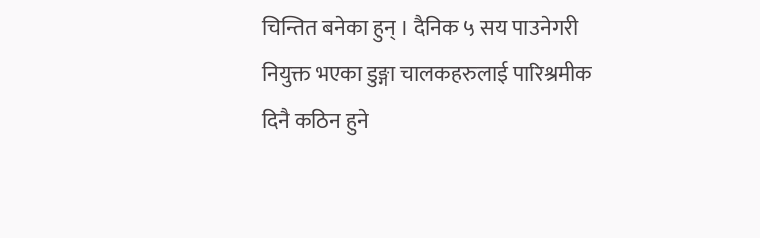चिन्तित बनेका हुन् । दैनिक ५ सय पाउनेगरी नियुक्त भएका डुङ्गा चालकहरुलाई पारिश्रमीक दिनै कठिन हुने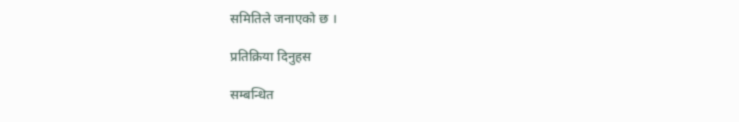समितिले जनाएको छ ।

प्रतिक्रिया दिनुहस

सम्बन्धित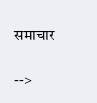समाचार

-->